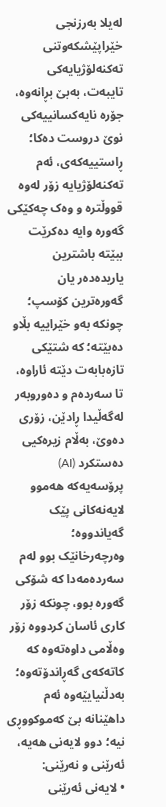لەیلا بەرزنجی
خێراپێشکەوتنی تەکنەلۆژیایەکی تایبەت، بەبێ بڕانەوە، جۆرە نایەکسانییەکی نوێ دروست دەکا؛ ڕاستییەکەی، ئەم تەکنەلۆژیایە زۆر لەوە قووڵترە و وەک چەکێکی گەورە وایە دەکرێت ببێتە باشترین یاریدەدەر یان گەورەترین کۆسپ؛ چونکە بەو خێراییە بڵاو دەبێتە؛ کە شتێکی تازەبابەت دێتە ئاراوە، تا سەردەم و دەوروبەر لەگەڵیدا ڕادێن، زۆری دەوێ، بەڵام زیرەکیی دەستکرد (AI) پرۆسەیەکە هەموو لایەنەکانی پێک گەیاندووە؛ وەرچەرخانێک بوو لەم سەردەمەدا کە شۆکی گەورە بوو، چونکە زۆر کاری ئاسان کردووە زۆر وەڵامی داوەتەوە کە کاتەکەی گەڕاندۆتەوە؛ بەدڵنیایێەوە ئەم داهێنانە بێ کەموکووڕی نیە؛ دوو لایەنی هەیە، ئەرێنی و نەرێنی:
• لایەنی ئەرێنی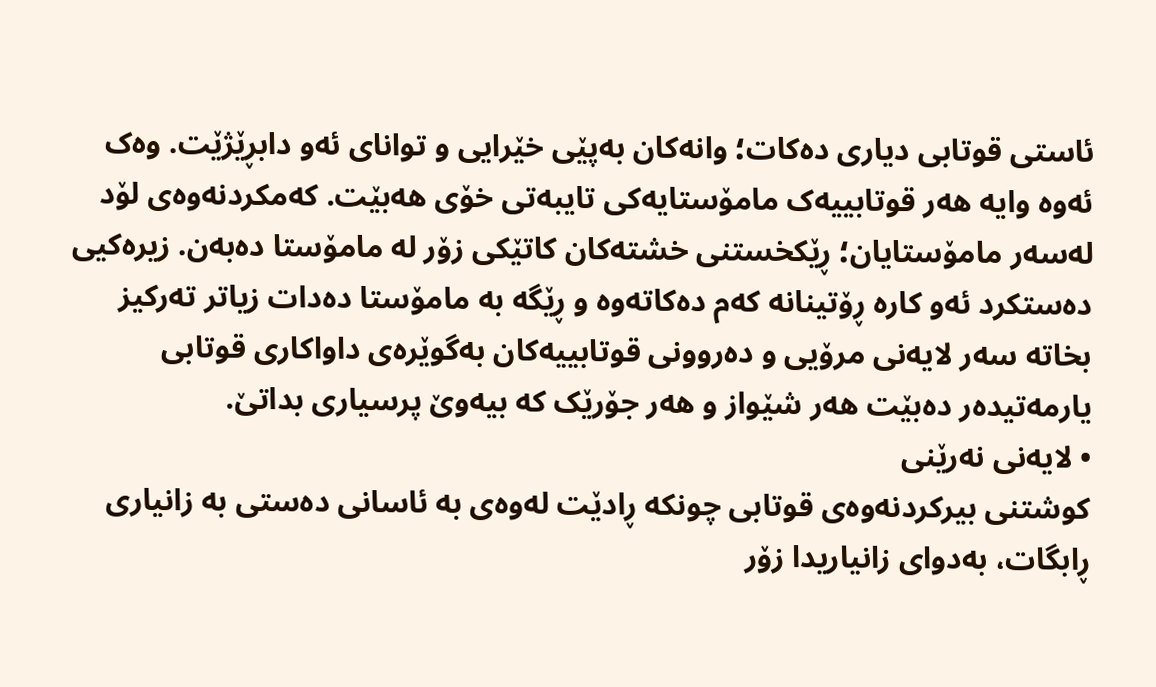ئاستی قوتابی دیاری دەکات؛ وانەکان بەپێی خێرایی و توانای ئەو دابڕێژێت. وەک ئەوە وایە هەر قوتابییەک مامۆستایەکی تایبەتی خۆی هەبێت. کەمکردنەوەی لۆد لەسەر مامۆستایان؛ ڕێکخستنی خشتەکان کاتێکی زۆر لە مامۆستا دەبەن. زیرەکیی دەستکرد ئەو کارە ڕۆتینانە کەم دەکاتەوە و ڕێگە بە مامۆستا دەدات زیاتر تەرکیز بخاتە سەر لایەنی مرۆیی و دەروونی قوتابییەکان بەگوێرەی داواکاری قوتابی یارمەتیدەر دەبێت هەر شێواز و هەر جۆرێک کە بیەوێ پرسیاری بداتێ.
• لایەنی نەرێنی
کوشتنی بیرکردنەوەی قوتابی چونکە ڕادێت لەوەی بە ئاسانی دەستی بە زانیاری ڕابگات، بەدوای زانیاریدا زۆر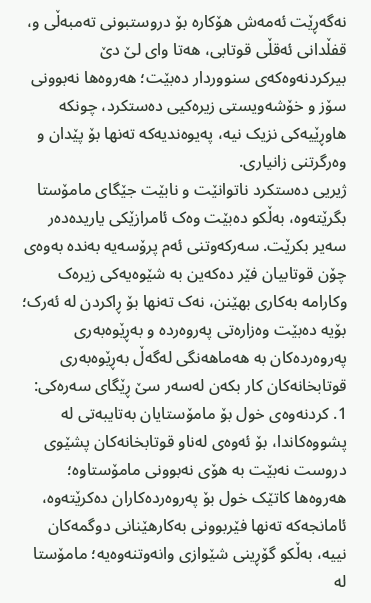نەگەڕێت ئەمەش هۆکارە بۆ دروستبونی تەمبەڵی و، قفڵدانی ئەقڵی قوتابی، هەتا وای لێ دێ بیرکردنەوەکەی سنووردار دەبێت؛ هەروەها نەبوونی سۆز و خۆشەویستی زیرەکیی دەستکرد، چونکە هاوڕێیەکی نزیک نیە، پەیوەندیەکە تەنها بۆ پێدان و وەرگرتنی زانیاری.
ژیریی دەستکرد ناتوانێت و نابێت جێگای مامۆستا بگرێتەوە، بەڵکو دەبێت وەک ئامرازێکی یاریدەدەر سەیر بکرێت. سەرکەوتنی ئەم پرۆسەیە بەندە بەوەی چۆن قوتابیان فێر دەکەین بە شێوەیەکی زیرەک وکارامە بەکاری بهێنن، نەک تەنها بۆ ڕاکردن لە ئەرک؛ بۆیە دەبێت وەزارەتی پەروەردە و بەڕێوەبەری پەروەردەکان بە هەماهەنگی لەگەڵ بەڕێوەبەری قوتابخانەکان کار بکەن لەسەر سێ ڕێگای سەرەکی:
1. کردنەوەی خول بۆ مامۆستایان بەتایبەتی لە پشووەکاندا، بۆ ئەوەی لەناو قوتابخانەکان پشێوی دروست نەبێت بە هۆی نەبوونی مامۆستاوە؛ هەروەها کاتێک خول بۆ پەروەردەکاران دەکرێتەوە، ئامانجەکە تەنها فێربوونی بەکارهێنانی دوگمەکان نییە، بەڵکو گۆڕینی شێوازی وانەوتنەوەیە؛ مامۆستا لە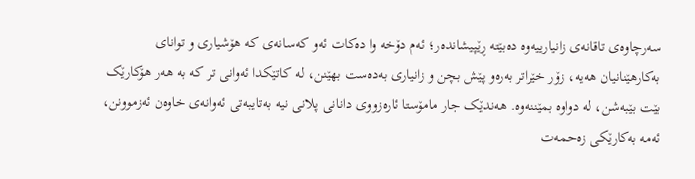سەرچاوەی تاقانەی زانیارییەوە دەبێتە ڕێپیشاندەر؛ ئەم دۆخە وا دەکات ئەو کەسانەی کە هۆشیاری و توانای بەکارهێنانیان هەیە، زۆر خێراتر بەرەو پێش بچن و زانیاری بەدەست بهێنن، لە کاتێکدا ئەوانی تر کە بە هەر هۆکارێک بێت بێبەشن، لە دواوە بمێننەوە. هەندێک جار مامۆستا ئارەزووی دانانی پلانی نیە بەتایبەتی ئەوانەی خاوەن ئەزموونن، ئەمە بەکارێکی زەحمەت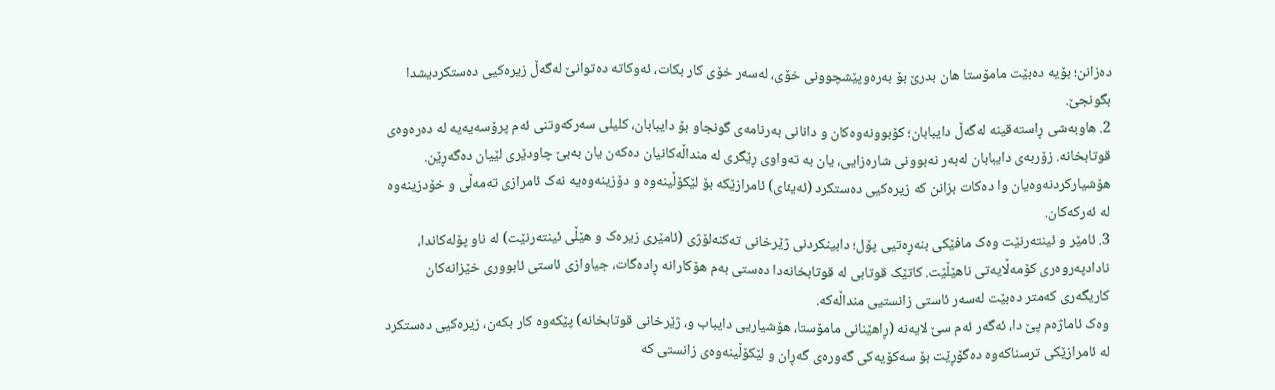دەزانن؛ بۆیە دەبێت مامۆستا هان بدرێ بۆ بەرەوپێشچوونی خۆی، لەسەر خۆی کار بکات، ئەوکاتە دەتوانێ لەگەڵ زیرەکیی دەستکردیشدا بگونجێ.
2. هاوبەشی ڕاستەقینە لەگەڵ دایبابان؛ کۆبوونەوەکان و دانانی بەرنامەی گونجاو بۆ دایبابان، کلیلی سەرکەوتنی ئەم پرۆسەیەیە لە دەرەوەی قوتابخانە. زۆربەی دایبابان لەبەر نەبوونی شارەزایی، یان بە تەواوی ڕێگری لە منداڵەکانیان دەکەن یان بەبێ چاودێری لێیان دەگەڕێن. هۆشیارکردنەوەیان وا دەکات بزانن کە زیرەکیی دەستکرد (ئەیئای) ئامرازێکە بۆ لێکۆڵینەوە و دۆزینەوەیە نەک ئامرازی تەمەڵی و خۆدزینەوە لە ئەرکەکان.
3. ئامێر و ئینتەرنێت وەک مافێکی بنەڕەتیی پۆل؛ دابینکردنی ژێرخانی تەکنەلۆژی (ئامێری زیرەک و هێڵی ئینتەرنێت) لە ناو پۆلەکاندا، نادادپەروەری کۆمەڵایەتی ناهێڵێت. کاتێک قوتابی لە قوتابخانەدا دەستی بەم هۆکارانە ڕادەگات، جیاوازی ئاستی ئابووری خێزانەکان کاریگەری کەمتر دەبێت لەسەر ئاستی زانستیی منداڵەکە.
وەک ئاماژەم پێ دا، ئەگەر ئەم سێ لایەنە (ڕاهێنانی مامۆستا، هۆشیاریی دایباب و، ژێرخانی قوتابخانە) پێکەوە کار بکەن، زیرەکیی دەستکرد لە ئامرازێکی ترسناکەوە دەگۆڕێت بۆ سەکۆیەکی گەورەی گەڕان و لێکۆڵینەوەی زانستی کە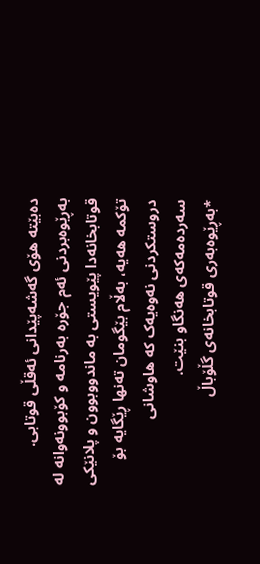دەبێتە هۆی گەشەپێدانی ئەقڵی قوتابی.
بەڕێوەبردنی ئەم جۆرە بەرنامە و کۆبوونەوانە لە قوتابخانەدا پێویستی بە ماندووبوون و پلانێکی تۆکمە هەیە، بەڵام بێگومان تەنها ڕێگایە بۆ دروستکردنی نەوەیەک کە هاوشانی سەردەمەکەی هەنگاو بنێت.
*بەڕێوەبەری قوتابخانەی گڵۆباڵ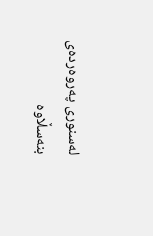لەسنوری پەروەردەی بنەسڵاوە